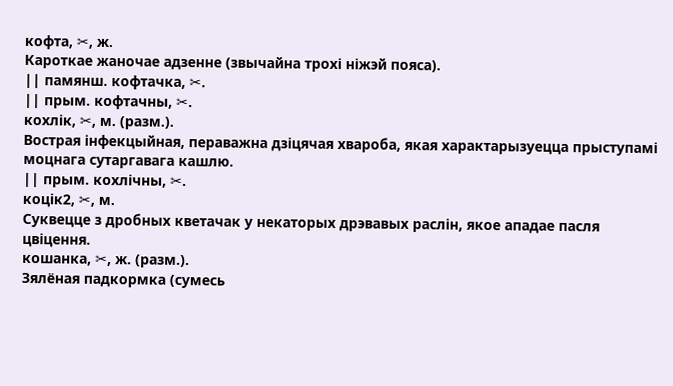кофта, ✂, ж.
Кароткае жаночае адзенне (звычайна трохі ніжэй пояса).
|| памянш. кофтачка, ✂.
|| прым. кофтачны, ✂.
кохлік, ✂, м. (разм.).
Вострая інфекцыйная, пераважна дзіцячая хвароба, якая характарызуецца прыступамі моцнага сутаргавага кашлю.
|| прым. кохлічны, ✂.
коцік2, ✂, м.
Суквецце з дробных кветачак у некаторых дрэвавых раслін, якое ападае пасля цвіцення.
кошанка, ✂, ж. (разм.).
Зялёная падкормка (сумесь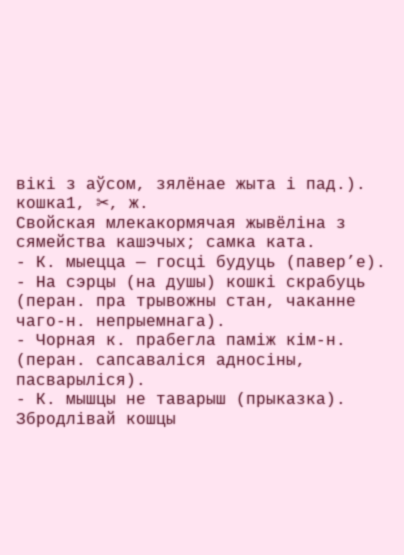вікі з аўсом, зялёнае жыта і пад.).
кошка1, ✂, ж.
Свойская млекакормячая жывёліна з сямейства кашэчых; самка ката.
- К. мыецца — госці будуць (павер’е).
- На сэрцы (на душы) кошкі скрабуць (перан. пра трывожны стан, чаканне чаго-н. непрыемнага).
- Чорная к. прабегла паміж кім-н. (перан. сапсаваліся адносіны, пасварыліся).
- К. мышцы не таварыш (прыказка). Збродлівай кошцы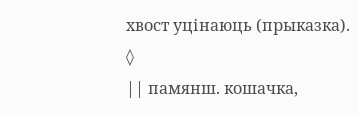хвост уцінаюць (прыказка).
◊
|| памянш. кошачка,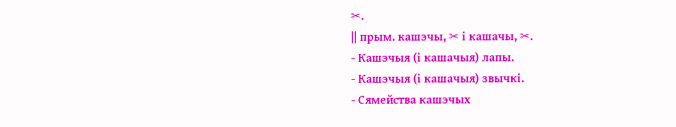✂.
|| прым. кашэчы, ✂ і кашачы, ✂.
- Кашэчыя (і кашачыя) лапы.
- Кашэчыя (і кашачыя) звычкі.
- Сямейства кашэчых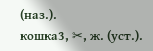(наз.).
кошка3, ✂, ж. (уст.).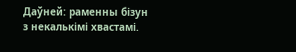Даўней: раменны бізун з некалькімі хвастамі.